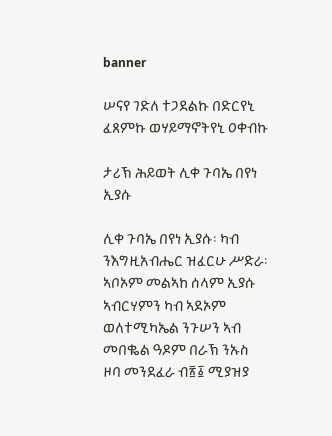banner

ሠናየ ገድለ ተጋደልኩ በድርየኒ ፈጸምኩ ወሃይማኖትየኒ ዐቀብኩ

ታሪኽ ሕይወት ሊቀ ጉባኤ በየነ ኢያሱ

ሊቀ ጉባኤ በየነ ኢያሱ፡ ካብ ንእግዚአብሔር ዝፈርሁ ሥድራ፡ ኣቦኦም መልኣከ ሰላም ኢያሱ ኣብርሃምን ካብ ኣደኦም ወለተሚካኤል ንጉሠን ኣብ መበቈል ዓዶም በራኽ ንኡስ ዞባ መንደፈራ ብ፳፩ ሚያዝያ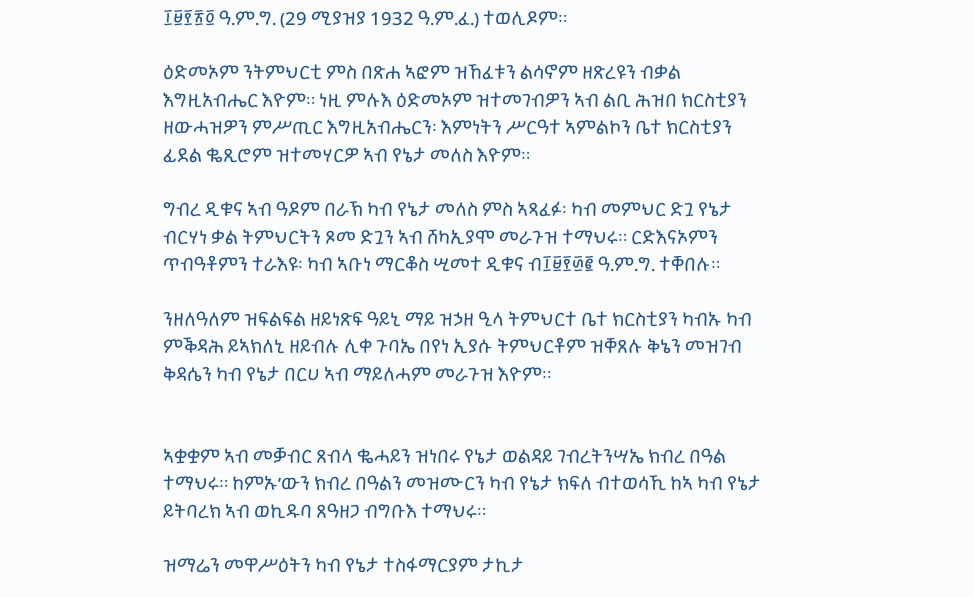፲፱፻፳፬ ዓ.ም.ግ. (29 ሚያዝያ 1932 ዓ.ም.ፈ.) ተወሊዶም።

ዕድመኦም ንትምህርቲ ምስ በጽሐ ኣፎም ዝኸፈቱን ልሳኖም ዘጽረዩን ብቃል እግዚአብሔር እዮም። ነዚ ምሉእ ዕድመኦም ዝተመገብዎን ኣብ ልቢ ሕዝበ ክርስቲያን ዘውሓዝዎን ምሥጢር እግዚአብሔርን፡ እምነትን ሥርዓተ ኣምልኮን ቤተ ክርስቲያን ፊደል ቈጺሮም ዝተመሃርዎ ኣብ የኔታ መለስ እዮም።

ግብረ ዲቁና ኣብ ዓዶም በራኽ ካብ የኔታ መለስ ምስ ኣጻፈፉ፡ ካብ መምህር ድጓ የኔታ ብርሃነ ቃል ትምህርትን ጾመ ድጓን ኣብ ሸካኢያሞ መራጉዝ ተማህሩ። ርድእናኦምን ጥብዓቶምን ተራእዩ፡ ካብ ኣቡነ ማርቆስ ሢመተ ዲቁና ብ፲፱፻፴፪ ዓ.ም.ግ. ተቐበሉ።

ንዘለዓለም ዝፍልፍል ዘይነጽፍ ዓይኒ ማይ ዝኃዘ ዒላ ትምህርተ ቤተ ክርስቲያን ካብኡ ካብ ምቕዳሕ ይኣክለኒ ዘይብሉ ሊቀ ጉባኤ በየነ ኢያሱ ትምህርቶም ዝቐጸሉ ቅኔን መዝገብ ቅዳሴን ካብ የኔታ በርሀ ኣብ ማይለሓም መራጉዝ እዮም።


ኣቋቋም ኣብ መቓብር ጸብላ ቈሓይን ዝነበሩ የኔታ ወልዳይ ገብረትንሣኤ ክብረ በዓል ተማህሩ። ከምኡ’ውን ክብረ በዓልን መዝሙርን ካብ የኔታ ክፍለ ብተወሳኺ ከኣ ካብ የኔታ ይትባረክ ኣብ ወኪዱባ ጸዓዘጋ ብግቡእ ተማህሩ።

ዝማሬን መዋሥዕትን ካብ የኔታ ተስፋማርያም ታኪታ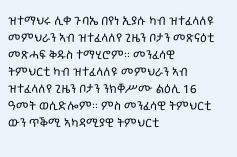ዝተማህሩ ሊቀ ጉባኤ በየነ ኢያሱ ካብ ዝተፈላለዩ መምህራን ኣብ ዝተፈላለየ ጊዜን ቦታን መጽናዕቲ መጽሓፍ ቅዱስ ተማሂሮም። መንፈሳዊ ትምህርቲ ካብ ዝተፈላለዩ መምህራን ኣብ ዝተፈላለየ ጊዜን ቦታን ንክቐሥሙ ልዕሊ 16 ዓመት ወሲድሎም። ምስ መንፈሳዊ ትምህርቲ ውን ጥቕሚ ኣካዳሚያዊ ትምህርቲ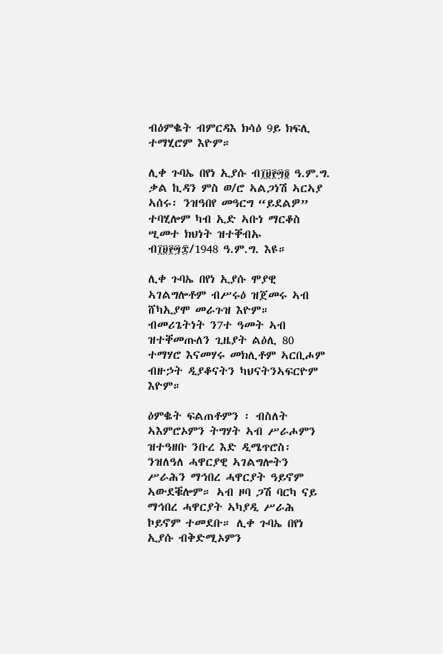ብዕምቈት ብምርዳእ ክሳዕ 9ይ ክፍሊ ተማሂሮም እዮም።

ሊቀ ጉባኤ በየነ ኢያሱ ብ፲፱፻፵፬ ዓ.ም.ግ. ቃል ኪዳን ምስ ወ/ሮ ኣልጋነሽ ኣርኣያ ኣሰሩ፡ ንዝዓበየ መዓርግ “ይደልዎ” ተባሂሎም ካብ ኢድ ኣቡነ ማርቆስ ሢመተ ክህነት ዝተቐብኡ ብ፲፱፻፵፰/1948 ዓ.ም.ግ. እዩ።

ሊቀ ጉባኤ በየነ ኢያሱ ሞያዊ ኣገልግሎቶም ብሥሩዕ ዝጀመሩ ኣብ ሸካኢያሞ መራጉዝ እዮም። ብመሪጌትነት ን7ተ ዓመት ኣብ ዝተቐመጡለን ጊዜያት ልዕሊ 80 ተማሃሮ እናመሃሩ መክሊቶም ኣርቢሖም ብዙኃት ዲያቆናትን ካህናትንኣፍርዮም እዮም።

ዕምቈት ፍልጠቶምን ፡ ብስለት ኣእምሮኦምን ትግሃት ኣብ ሥራሖምን ዝተዓዘቡ ንቡረ እድ ዲሜጥሮስ፡ ንዝለዓለ ሓዋርያዊ ኣገልግሎትን ሥራሕን ማኅበረ ሓዋርያት ዓይኖም ኣውደቑሎም። ኣብ ዞባ ጋሽ ባርካ ናይ ማኅበረ ሓዋርያት ኣካያዲ ሥራሕ ኮይኖም ተመደቡ። ሊቀ ጉባኤ በየነ ኢያሱ ብቅድሚኦምን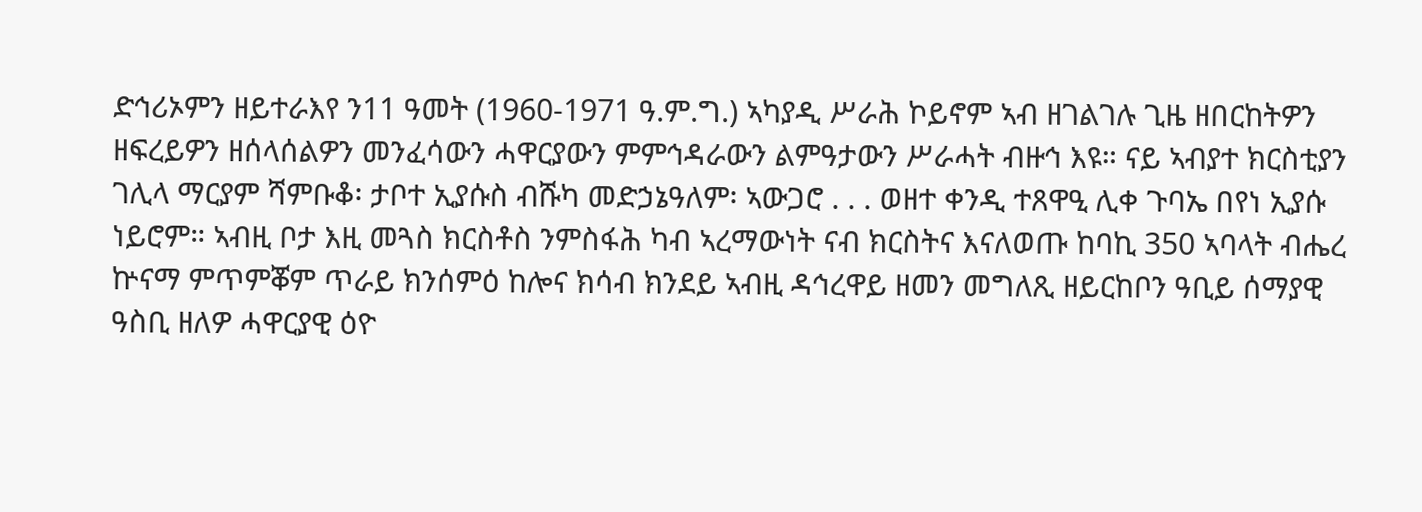ድኅሪኦምን ዘይተራእየ ን11 ዓመት (1960-1971 ዓ.ም.ግ.) ኣካያዲ ሥራሕ ኮይኖም ኣብ ዘገልገሉ ጊዜ ዘበርከትዎን ዘፍረይዎን ዘሰላሰልዎን መንፈሳውን ሓዋርያውን ምምኅዳራውን ልምዓታውን ሥራሓት ብዙኅ እዩ። ናይ ኣብያተ ክርስቲያን ገሊላ ማርያም ሻምቡቆ፡ ታቦተ ኢያሱስ ብሹካ መድኃኔዓለም፡ ኣውጋሮ . . . ወዘተ ቀንዲ ተጸዋዒ ሊቀ ጉባኤ በየነ ኢያሱ ነይሮም። ኣብዚ ቦታ እዚ መጓስ ክርስቶስ ንምስፋሕ ካብ ኣረማውነት ናብ ክርስትና እናለወጡ ከባኪ 350 ኣባላት ብሔረ ኵናማ ምጥምቖም ጥራይ ክንሰምዕ ከሎና ክሳብ ክንደይ ኣብዚ ዳኅረዋይ ዘመን መግለጺ ዘይርከቦን ዓቢይ ሰማያዊ ዓስቢ ዘለዎ ሓዋርያዊ ዕዮ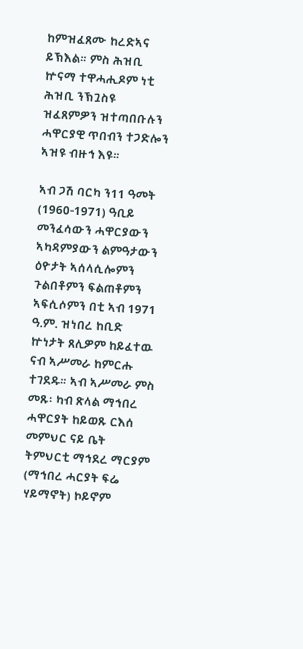ከምዝፈጸሙ ከረድኣና ይኽእል። ምስ ሕዝቢ ኵናማ ተዋሓሒዶም ነቲ ሕዝቢ ንኽጓስዩ ዝፈጸምዎን ዝተጣበቡሉን ሓዋርያዊ ጥበብን ተጋድሎን ኣዝዩ ብዙኅ እዩ።

ኣብ ጋሽ ባርካ ን11 ዓመት (1960-1971) ዓቢይ መንፈሳውን ሓዋርያውን ኣካዳምያውን ልምዓታውን ዕዮታት ኣሰላሲሎምን ጉልበቶምን ፍልጠቶምን ኣፍሲሶምን በቲ ኣብ 1971 ዓ.ም. ዝነበረ ከቢድ ኵነታት ጸሊዎም ከይፈተዉ ናብ ኣሥመራ ከምርሑ ተገደዱ። ኣብ ኣሥመራ ምስ መጹ፡ ካብ ጽላል ማኅበረ ሓዋርያት ከይወጹ ርእሰ መምህር ናይ ቤት ትምህርቲ ማኅደረ ማርያም (ማኅበረ ሓርያት ፍሬ ሃይማኖት) ኮይኖም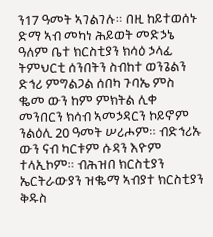ን17 ዓመት ኣገልገሉ። በዚ ከይተወሰኑ ድማ ኣብ መካነ ሕይወት መድኃኔ ዓለም ቤተ ክርስቲያን ክሳዕ ኃላፊ ትምህርቲ ሰንበትን ስብከተ ወንጌልን ድኅሪ ምግልጋል ሰበካ ጉባኤ ምስ ቈመ ውን ከም ምክትል ሊቀ መንበርን ክሳብ ኣመኃዳርን ኮይኖም ንልዕሊ 20 ዓመት ሠሪሖም። ብድኅሪኡ ውን ናብ ካርቱም ሱዳን እዮም ተላኢኮም። ብሕዝበ ክርስቲያን ኤርትራውያን ዝቈማ ኣብያተ ክርስቲያን ቅዱስ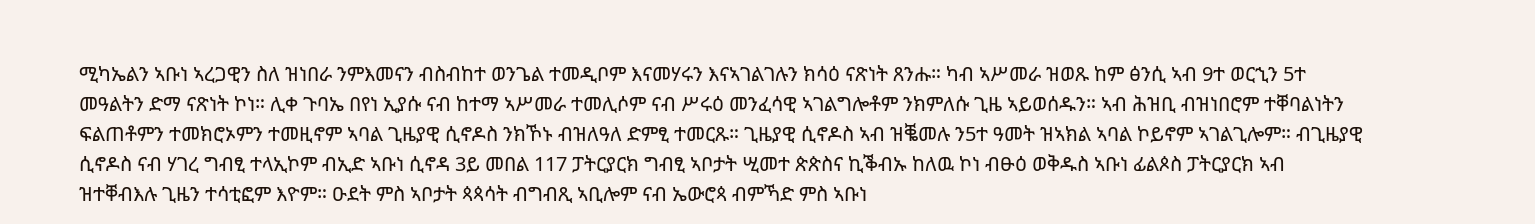ሚካኤልን ኣቡነ ኣረጋዊን ስለ ዝነበራ ንምእመናን ብስብከተ ወንጌል ተመዲቦም እናመሃሩን እናኣገልገሉን ክሳዕ ናጽነት ጸንሑ። ካብ ኣሥመራ ዝወጹ ከም ፅንሲ ኣብ 9ተ ወርኂን 5ተ መዓልትን ድማ ናጽነት ኮነ። ሊቀ ጉባኤ በየነ ኢያሱ ናብ ከተማ ኣሥመራ ተመሊሶም ናብ ሥሩዕ መንፈሳዊ ኣገልግሎቶም ንክምለሱ ጊዜ ኣይወሰዱን። ኣብ ሕዝቢ ብዝነበሮም ተቐባልነትን ፍልጠቶምን ተመክሮኦምን ተመዚኖም ኣባል ጊዜያዊ ሲኖዶስ ንክኾኑ ብዝለዓለ ድምፂ ተመርጹ። ጊዜያዊ ሲኖዶስ ኣብ ዝቘመሉ ን5ተ ዓመት ዝኣክል ኣባል ኮይኖም ኣገልጊሎም። ብጊዜያዊ ሲኖዶስ ናብ ሃገረ ግብፂ ተላኢኮም ብኢድ ኣቡነ ሲኖዳ 3ይ መበል 117 ፓትርያርክ ግብፂ ኣቦታት ሢመተ ጵጵስና ኪቕብኡ ከለዉ ኮነ ብፁዕ ወቅዱስ ኣቡነ ፊልጶስ ፓትርያርክ ኣብ ዝተቐብእሉ ጊዜን ተሳቲፎም እዮም። ዑደት ምስ ኣቦታት ጳጳሳት ብግብጺ ኣቢሎም ናብ ኤውሮጳ ብምኻድ ምስ ኣቡነ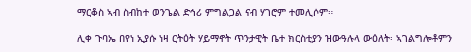ማርቆስ ኣብ ስብከተ ወንጌል ድኅሪ ምግልጋል ናብ ሃገሮም ተመሊሶም።

ሊቀ ጉባኤ በየነ ኢያሱ ነዛ ርትዕት ሃይማኖት ጥንታዊት ቤተ ክርስቲያን ዝውዓሉላ ውዕለት፡ ኣገልግሎቶምን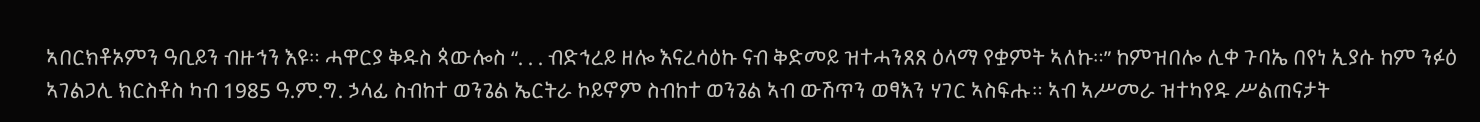ኣበርክቶኦምን ዓቢይን ብዙኅን እዩ። ሓዋርያ ቅዱስ ጳውሎስ “. . . ብድኅረይ ዘሎ እናረሳዕኩ ናብ ቅድመይ ዝተሓንጸጸ ዕላማ የቋምት ኣለኩ።” ከምዝበሎ ሊቀ ጉባኤ በየነ ኢያሱ ከም ንፉዕ ኣገልጋሊ ክርስቶስ ካብ 1985 ዓ.ም.ግ. ኃላፊ ስብከተ ወንጌል ኤርትራ ኮይኖም ስብከተ ወንጌል ኣብ ውሽጥን ወፃእን ሃገር ኣስፍሑ። ኣብ ኣሥመራ ዝተካየዱ ሥልጠናታት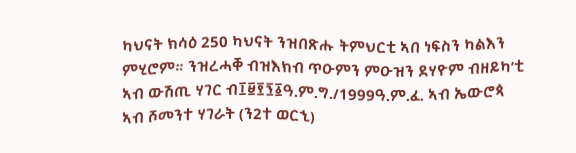ካህናት ክሳዕ 250 ካህናት ንዝበጽሑ ትምህርቲ ኣበ ነፍስን ካልእን ምሂሮም። ንዝረሓቐ ብዝእክብ ጥዑምን ምዑዝን ደሃዮም ብዘይካ’ቲ ኣብ ውሽጢ ሃገር ብ፲፱፻፺፩ዓ.ም.ግ./1999ዓ.ም.ፈ. ኣብ ኤውሮጳ ኣብ ሾመንተ ሃገራት (ን2ተ ወርኂ)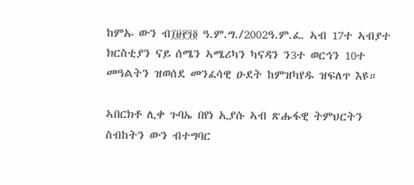ከምኡ ውን ብ፲፱፻፺፬ ዓ.ም.ግ./2002ዓ.ም.ፈ. ኣብ 17ተ ኣብያተ ክርስቲያን ናይ ሰሜን ኣሜሪካን ካናዳን ን3ተ ወርኅን 10ተ መዓልትን ዝወሰደ መንፈሳዊ ዑደት ከምዝካየዱ ዝፍለጥ እዩ።

ኣበርክቶ ሊቀ ጉባኤ በየነ ኢያሱ ኣብ ጽሑፋዊ ትምህርትን ስብከትን ውን ብተግባር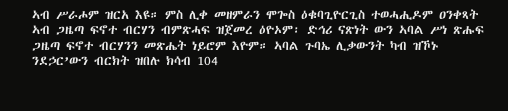ኣብ ሥራሖም ዝርአ እዩ። ምስ ሊቀ መዘምራን ሞጐስ ዕቁባጊዮርጊስ ተወሓሒዶም ዐንቀጻት ኣብ ጋዜጣ ፍኖተ ብርሃን ብምጽሓፍ ዝጀመረ ዕዮኦም፡ ድኅሪ ናጽነት ውን ኣባል ሥነ ጽሑፍ ጋዜጣ ፍኖተ ብርሃንን መጽሔት ነይሮም እዮም። ኣባል ጉባኤ ሊቃውንት ካብ ዝኾኑ ንደኃር’ውን ብርክት ዝበሉ ክሳብ 104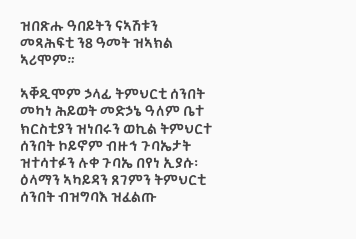ዝበጽሑ ዓበይትን ናኣሽቱን መጻሕፍቲ ን8 ዓመት ዝኣክል ኣሪሞም።

ኣቐዲሞም ኃላፊ ትምህርቲ ሰንበት መካነ ሕይወት መድኃኔ ዓለም ቤተ ክርስቲያን ዝነበሩን ወኪል ትምህርተ ሰንበት ኮይኖም ብዙኅ ጉባኤታት ዝተሳተፉን ሉቀ ጉባኤ በየነ ኢያሱ፡ ዕላማን ኣካይዳን ጸገምን ትምህርቲ ሰንበት ብዝግባእ ዝፈልጡ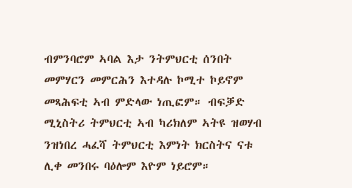ብምንባሮም ኣባል እታ ንትምህርቲ ሰንበት መምሃርን መምርሕን እተዳሉ ኮሚተ ኮይኖም መጻሕፍቲ ኣብ ምድላው ነጢፎም። ብፍቓድ ሚኒስትሪ ትምህርቲ ኣብ ካሪክለም ኣትዩ ዝወሃብ ንዝነበረ ሓፈሻ ትምህርቲ እምነት ክርስትና ናቱ ሊቀ መንበሩ ባዕሎም እዮም ነይሮም።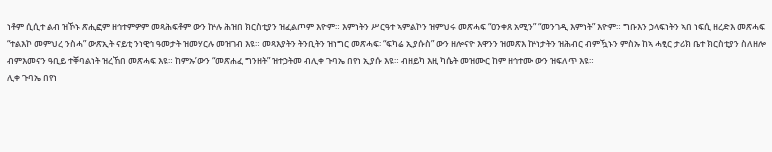ነቶም ሲሲተ ልብ ዝኾኑ ጽሒፎም ዘኅተምዎም መጻሕፍቶም ውን ኵሉ ሕዝበ ክርስቲያን ዝፈልጦም እዮም። እምነትን ሥርዓተ ኣምልኮን ዝምህሩ መጽሓፍ “ዐንቀጸ አሚን” “መንገዲ እምነት” እዮም። ግቡእን ኃላፍነትን ኣበ ነፍሲ ዘረድእ መጽሓፍ “ተልእኮ መምህረ ንስሓ” ውጽኢት ናይቲ ንነዊኅ ዓመታት ዝመሃርሉ መዝገብ እዩ። መጻእያትን ትንቢትን ዝነግር መጽሓፍ፡ “ፍካሬ ኢያሱስ” ውን ዘሎናዮ እዋንን ዝመጽእ ኵነታትን ዝሕብር ብምዃኑን ምስኡ ከኣ ሓፂር ታሪክ ቤተ ክርስቲያን ስለዘሎ ብምእመናን ዓቢይ ተቐባልነት ዝረኸበ መጽሓፍ እዩ። ከምኡ’ውን “መጽሐፈ ግንዘት” ዝተኃትመ ብሊቀ ጉባኤ በየነ ኢያሱ እዩ። ብዘይካ እዚ ካሴት መዝሙር ከም ዘኅተሙ ውን ዝፍለጥ እዩ።
ሊቀ ጉባኤ በየነ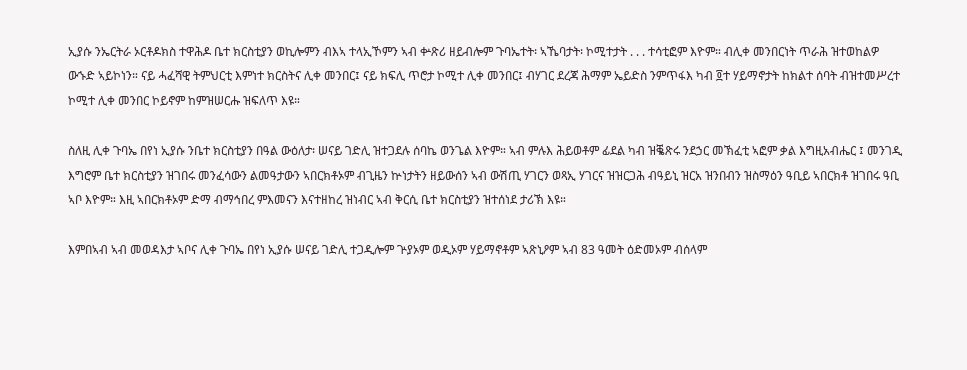ኢያሱ ንኤርትራ ኦርቶዶክስ ተዋሕዶ ቤተ ክርስቲያን ወኪሎምን ብእኣ ተላኢኾምን ኣብ ቍጽሪ ዘይብሎም ጉባኤተት፡ ኣኼባታት፡ ኮሚተታት . . . ተሳቲፎም እዮም። ብሊቀ መንበርነት ጥራሕ ዝተወከልዎ ውኁድ ኣይኮነን። ናይ ሓፈሻዊ ትምህርቲ እምነተ ክርስትና ሊቀ መንበር፤ ናይ ክፍሊ ጥሮታ ኮሚተ ሊቀ መንበር፤ ብሃገር ደረጃ ሕማም ኤይድስ ንምጥፋእ ካብ ፬ተ ሃይማኖታት ከክልተ ሰባት ብዝተመሥረተ ኮሚተ ሊቀ መንበር ኮይኖም ከምዝሠርሑ ዝፍለጥ እዩ።

ስለዚ ሊቀ ጉባኤ በየነ ኢያሱ ንቤተ ክርስቲያን በዓል ውዕለታ፡ ሠናይ ገድሊ ዝተጋደሉ ሰባኬ ወንጌል እዮም። ኣብ ምሉእ ሕይወቶም ፊደል ካብ ዝቘጽሩ ንደኃር መኽፈቲ ኣፎም ቃል እግዚአብሔር ፤ መንገዲ እግሮም ቤተ ክርስቲያን ዝገበሩ መንፈሳውን ልመዓታውን ኣበርክቶኦም ብጊዜን ኵነታትን ዘይውሰን ኣብ ውሽጢ ሃገርን ወጻኢ ሃገርና ዝዝርጋሕ ብዓይኒ ዝርአ ዝንበብን ዝስማዕን ዓቢይ ኣበርክቶ ዝገበሩ ዓቢ ኣቦ እዮም። እዚ ኣበርክቶኦም ድማ ብማኅበረ ምእመናን እናተዘከረ ዝነብር ኣብ ቅርሲ ቤተ ክርስቲያን ዝተሰነደ ታሪኽ እዩ።

እምበኣብ ኣብ መወዳእታ ኣቦና ሊቀ ጉባኤ በየነ ኢያሱ ሠናይ ገድሊ ተጋዲሎም ጕያኦም ወዲኦም ሃይማኖቶም ኣጽኒዖም ኣብ 83 ዓመት ዕድመኦም ብሰላም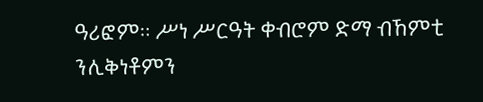ዓሪፎም። ሥነ ሥርዓት ቀብሮም ድማ ብኸምቲ ንሊቅነቶምን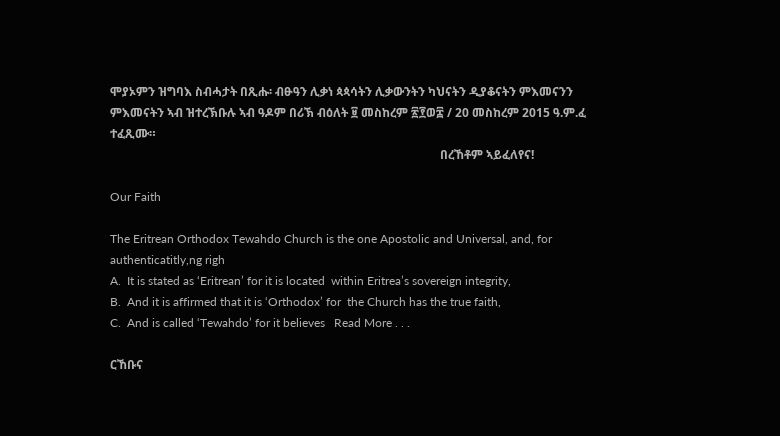ሞያኦምን ዝግባእ ስብሓታት በጺሑ፡ ብፁዓን ሊቃነ ጳጳሳትን ሊቃውንትን ካህናትን ዲያቆናትን ምእመናንን ምእመናትን ኣብ ዝተረኽቡሉ ኣብ ዓዶም በሪኽ ብዕለት ፱ መስከረም ፳፻ወ፰ / 20 መስከረም 2015 ዓ.ም.ፈ ተፈጺሙ።
                                                                                                              በረኸቶም ኣይፈለየና!

Our Faith

The Eritrean Orthodox Tewahdo Church is the one Apostolic and Universal, and, for authenticatitly,ng righ
A.  It is stated as ‘Eritrean’ for it is located  within Eritrea’s sovereign integrity,
B.  And it is affirmed that it is ‘Orthodox’ for  the Church has the true faith,
C.  And is called ‘Tewahdo’ for it believes   Read More . . .

ርኸቡና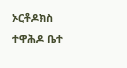ኦርቶዶክስ ተዋሕዶ ቤተ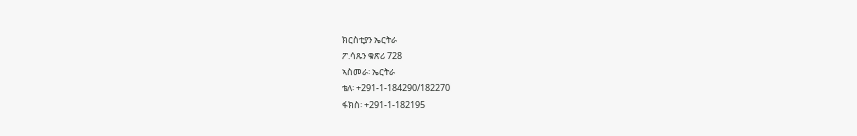ክርስቲያን ኤርትራ
ፖ.ሳጹን ቁጽሪ 728
ኣስመራ፡ ኤርትራ
ቴለ፡ +291-1-184290/182270
ፋክስ፡ +291-1-182195